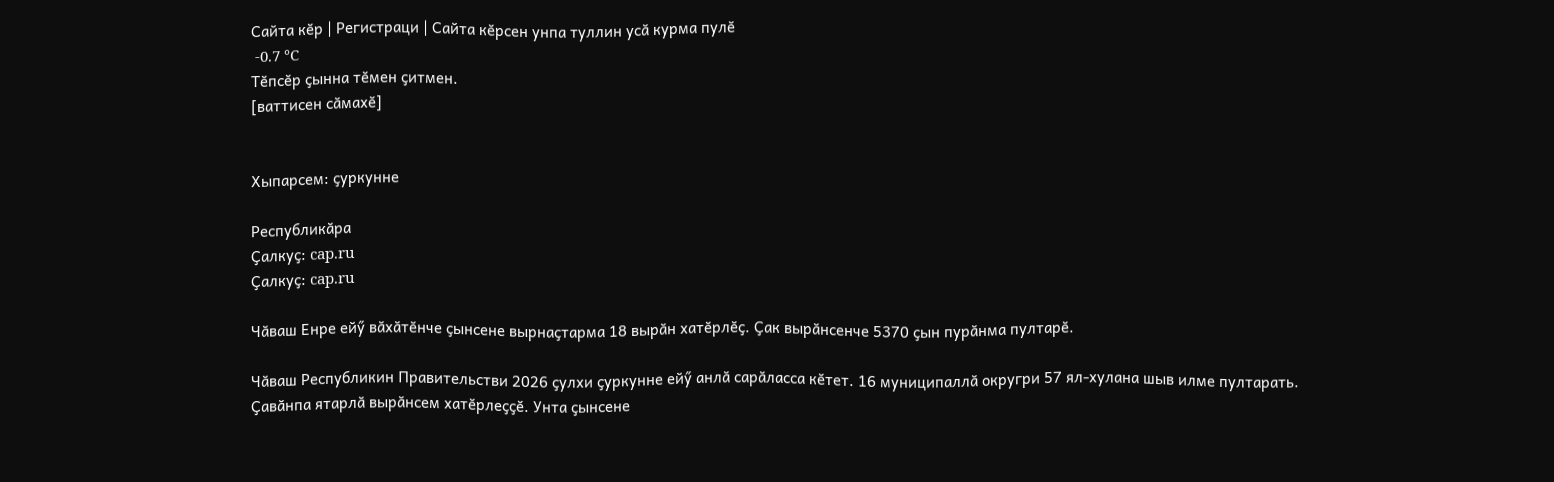Сайта кӗр | Регистраци | Сайта кӗрсен унпа туллин усӑ курма пулӗ
 -0.7 °C
Тӗпсӗр ҫынна тӗмен ҫитмен.
[ваттисен сӑмахӗ]


Хыпарсем: ҫуркунне

Республикӑра
Ҫалкуҫ: cap.ru
Ҫалкуҫ: cap.ru

Чӑваш Енре ейӳ вӑхӑтӗнче ҫынсене вырнаҫтарма 18 вырӑн хатӗрлӗҫ. Ҫак вырӑнсенче 5370 ҫын пурӑнма пултарӗ.

Чӑваш Республикин Правительстви 2026 ҫулхи ҫуркунне ейӳ анлӑ сарӑласса кӗтет. 16 муниципаллӑ округри 57 ял-хулана шыв илме пултарать. Ҫавӑнпа ятарлӑ вырӑнсем хатӗрлеҫҫӗ. Унта ҫынсене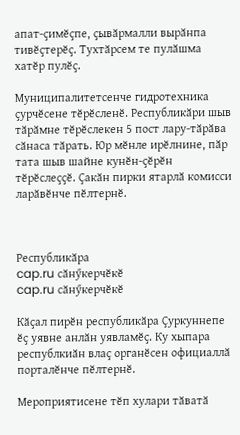апат-ҫимӗҫпе, ҫывӑрмалли вырӑнпа тивӗҫтерӗҫ. Тухтӑрсем те пулӑшма хатӗр пулӗҫ.

Муниципалитетсенче гидротехника ҫурчӗсене тӗрӗсленӗ. Республикӑри шыв тӑрӑмне тӗрӗслекен 5 пост лару-тӑрӑва сӑнаса тӑрать. Юр мӗнле ирӗлнине, пӑр тата шыв шайне кунӗн-ҫӗрӗн тӗрӗслеҫҫӗ. Ҫакӑн пирки ятарлӑ комисси ларӑвӗнче пӗлтернӗ.



Республикӑра
cap.ru сӑнӳкерчӗкӗ
cap.ru сӑнӳкерчӗкӗ

Кӑҫал пирӗн республикӑра Ҫуркуннепе ӗҫ уявне анлӑн уявламӗҫ. Ку хыпара республкиӑн влаҫ органӗсен официаллӑ порталӗнче пӗлтернӗ.

Мероприятисене тӗп хулари тӑватӑ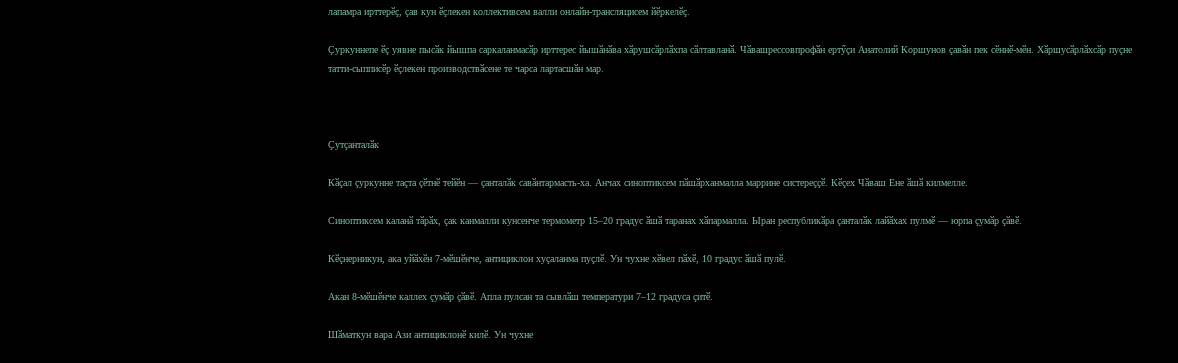лапамра ирттерӗҫ, ҫав кун ӗҫлекен коллективсем валли онлайн-трансляцисем йӗркелӗҫ.

Ҫуркуннепе ӗҫ уявне пысӑк йышпа саркаланмасӑр ирттерес йышӑнӑва хӑрушсӑрлӑхпа сӑлтавланӑ. Чӑвашрессовпрофӑн ертӳҫи Анатолий Коршунов ҫавӑн пек сӗннӗ-мӗн. Хӑршусӑрлӑхсӑр пуҫне татти-сыпписӗр ӗҫлекен производствӑсене те чарса лартасшӑн мар.



Ҫутҫанталӑк

Кӑҫал ҫуркунне таҫта ҫӗтнӗ тейӗн — ҫанталӑк савӑнтармасть-ха. Анчах синоптиксем пӑшӑрханмалла маррине систереҫҫӗ. Кӗҫех Чӑваш Ене ӑшӑ килмелле.

Синоптиксем каланӑ тӑрӑх, ҫак канмалли кунсенче термометр 15–20 градус ӑшӑ таранах хӑпармалла. Ыран республикӑра ҫанталӑк лайӑхах пулмӗ — юрпа ҫумӑр ҫӑвӗ.

Кӗҫнерникун, ака уйӑхӗн 7-мӗшӗнче, антициклон хуҫаланма пуҫлӗ. Ун чухне хӗвел пӑхӗ, 10 градус ӑшӑ пулӗ.

Акан 8-мӗшӗнче каллех ҫумӑр ҫӑвӗ. Апла пулсан та сывлӑш температури 7–12 градуса ҫитӗ.

Шӑматкун вара Ази антициклонӗ килӗ. Ун чухне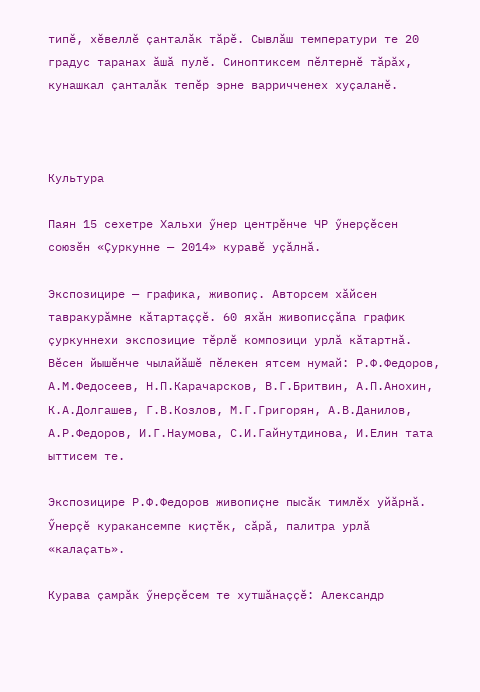типӗ, хӗвеллӗ ҫанталӑк тӑрӗ. Сывлӑш температури те 20 градус таранах ӑшӑ пулӗ. Синоптиксем пӗлтернӗ тӑрӑх, кунашкал ҫанталӑк тепӗр эрне варричченех хуҫаланӗ.



Культура

Паян 15 сехетре Хальхи ӳнер центрӗнче ЧР ӳнерҫӗсен союзӗн «Ҫуркунне — 2014» куравӗ уҫӑлнӑ.

Экспозицире — графика, живопиҫ. Авторсем хӑйсен тавракурӑмне кӑтартаҫҫӗ. 60 яхӑн живописҫӑпа график ҫуркуннехи экспозицие тӗрлӗ композици урлӑ кӑтартнӑ. Вӗсен йышӗнче чылайӑшӗ пӗлекен ятсем нумай: Р.Ф.Федоров, А.М.Федосеев, Н.П.Карачарсков, В.Г.Бритвин, А.П.Анохин, К.А.Долгашев, Г.В.Козлов, М.Г.Григорян, А.В.Данилов, А.Р.Федоров, И.Г.Наумова, С.И.Гайнутдинова, И.Елин тата ыттисем те.

Экспозицире Р.Ф.Федоров живопиҫне пысӑк тимлӗх уйӑрнӑ. Ӳнерҫӗ куракансемпе киҫтӗк, сӑрӑ, палитра урлӑ «калаҫать».

Курава ҫамрӑк ӳнерҫӗсем те хутшӑнаҫҫӗ: Александр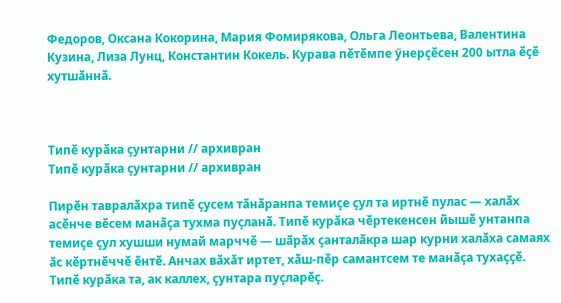Федоров, Оксана Кокорина, Мария Фомирякова, Ольга Леонтьева, Валентина Кузина, Лиза Лунц, Константин Кокель. Курава пӗтӗмпе ӳнерҫӗсен 200 ытла ӗҫӗ хутшӑннӑ.



Типӗ курӑка ҫунтарни // архивран
Типӗ курӑка ҫунтарни // архивран

Пирӗн тавралӑхра типӗ ҫусем тӑнӑранпа темиҫе ҫул та иртнӗ пулас — халӑх асӗнче вӗсем манӑҫа тухма пуҫланӑ. Типӗ курӑка чӗртекенсен йышӗ унтанпа темиҫе ҫул хушши нумай марччӗ — шӑрӑх ҫанталӑкра шар курни халӑха самаях ӑс кӗртнӗччӗ ӗнтӗ. Анчах вӑхӑт иртет, хӑш-пӗр самантсем те манӑҫа тухаҫҫӗ. Типӗ курӑка та, ак каллех, ҫунтара пуҫларӗҫ.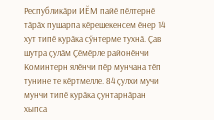Республикӑри ИӖМ пайӗ пӗлтернӗ тӑрӑх пушарпа кӗрешекенсем ӗнер 14 хут типӗ курӑка сӳнтерме тухнӑ. Ҫав шутра ҫулӑм Ҫӗмӗрле районӗнчи Коминтерн ялӗнчи пӗр мунчана тӗп тунине те кӗртмелле. 84 ҫулхи мучи мунчи типӗ курӑка ҫунтарнӑран хыпса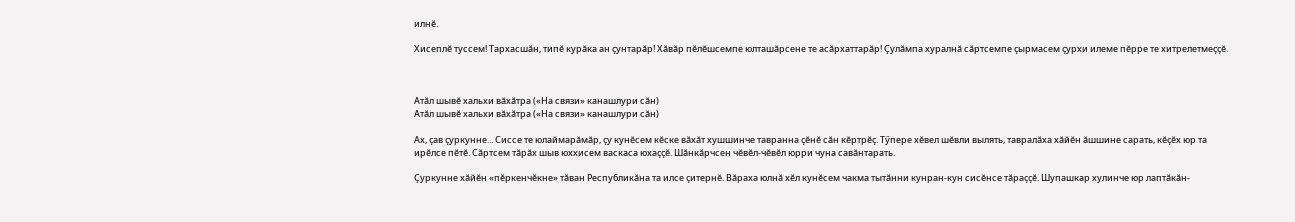илнӗ.

Хисеплӗ туссем! Тархасшӑн, типӗ курӑка ан ҫунтарӑр! Хӑвӑр пӗлӗшсемпе юлташӑрсене те асӑрхаттарӑр! Ҫулӑмпа хуралнӑ сӑртсемпе ҫырмасем ҫурхи илеме пӗрре те хитрелетмеҫҫӗ.



Атӑл шывӗ хальхи вӑхӑтра («На связи» канашлури сӑн)
Атӑл шывӗ хальхи вӑхӑтра («На связи» канашлури сӑн)

Ах, ҫав ҫуркунне... Сиссе те юлаймарӑмӑр, ҫу кунӗсем кӗске вӑхӑт хушшинче тавранна ҫӗнӗ сӑн кӗртрӗҫ. Тӳпере хӗвел шӗвли вылять, тавралӑха хӑйӗн ӑшшине сарать, кӗҫӗх юр та ирӗлсе пӗтӗ. Сӑртсем тӑрӑх шыв юххисем васкаса юхаҫҫӗ. Шӑнкӑрчсен чӗвӗл-чӗвӗл юрри чуна савӑнтарать.

Ҫуркунне хӑйӗн «пӗркенчӗкне» тӑван Республикӑна та илсе ҫитернӗ. Вӑраха юлнӑ хӗл кунӗсем чакма тытӑнни кунран-кун сисӗнсе тӑраҫҫӗ. Шупашкар хулинче юр лаптӑкӑн-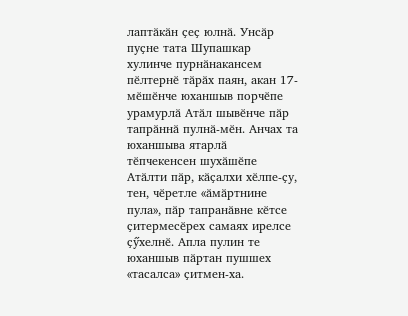лаптӑкӑн ҫеҫ юлнӑ. Унсӑр пуҫне тата Шупашкар хулинче пурнӑнакансем пӗлтернӗ тӑрӑх паян, акан 17-мӗшӗнче юханшыв порчӗпе урамурлӑ Атӑл шывӗнче пӑр тапрӑннӑ пулнӑ-мӗн. Анчах та юханшыва ятарлӑ тӗпчекенсен шухӑшӗпе Атӑлти пӑр, кӑҫалхи хӗлпе-ҫу, тен, чӗретле «ӑмӑртнине пула», пӑр тапранӑвне кӗтсе ҫитермесӗрех самаях ирелсе ҫӳхелнӗ. Апла пулин те юханшыв пӑртан пушшех «тасалса» ҫитмен-ха.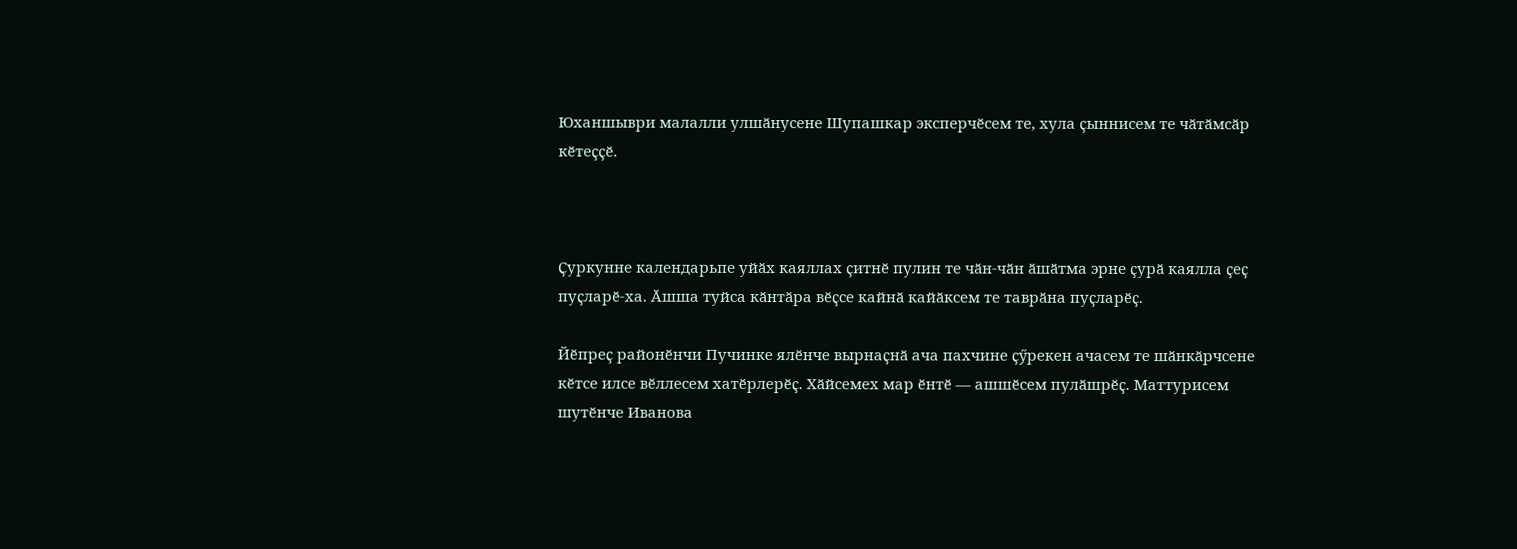Юханшыври малалли улшӑнусене Шупашкар эксперчӗсем те, хула ҫыннисем те чӑтӑмсӑр кӗтеҫҫӗ.



Ҫуркунне календарьпе уйӑх каяллах ҫитнӗ пулин те чӑн-чӑн ӑшӑтма эрне ҫурӑ каялла ҫеҫ пуҫларӗ-ха. Ӑшша туйса кӑнтӑра вӗҫсе кайнӑ кайӑксем те таврӑна пуҫларӗҫ.

Йӗпреҫ районӗнчи Пучинке ялӗнче вырнаҫнӑ ача пахчине ҫӳрекен ачасем те шӑнкӑрчсене кӗтсе илсе вӗллесем хатӗрлерӗҫ. Хӑйсемех мар ӗнтӗ — ашшӗсем пулӑшрӗҫ. Маттурисем шутӗнче Иванова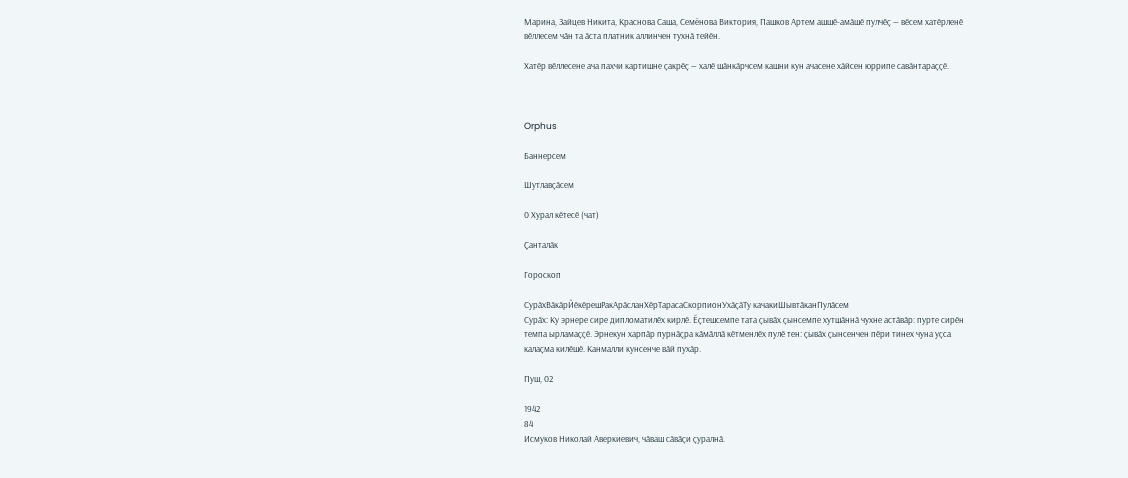Марина, Зайцев Никита, Краснова Саша, Семёнова Виктория, Пашков Артем ашшӗ-амӑшӗ пулчӗҫ — вӗсем хатӗрленӗ вӗллесем чӑн та ӑста платник аллинчен тухнӑ тейӗн.

Хатӗр вӗллесене ача пахчи картишне ҫакрӗҫ — халӗ шӑнкӑрчсем кашни кун ачасене хӑйсен юррипе савӑнтараҫҫӗ.



Orphus

Баннерсем

Шутлавҫӑсем

0 Хурал кӗтесӗ (чат)

Ҫанталӑк

Гороскоп

СурӑхВӑкӑрЙӗкӗрешРакАрӑсланХӗрТарасаСкорпионУхӑҫӑТу качакиШывтӑканПулӑсем
Сурӑх: Ку эрнере сире дипломатилӗх кирлӗ. Ӗҫтешсемпе тата ҫывӑх ҫынсемпе хутшӑннӑ чухне астӑвӑр: пурте сирӗн темпа ырламаҫҫӗ. Эрнекун харпӑр пурнӑҫра кӑмӑллӑ кӗтменлӗх пулӗ тен: ҫывӑх ҫынсенчен пӗри тинех чуна уҫса калаҫма килӗшӗ. Канмалли кунсенче вӑй пухӑр.

Пуш, 02

1942
84
Исмуков Николай Аверкиевич, чӑваш сӑвӑҫи ҫуралнӑ.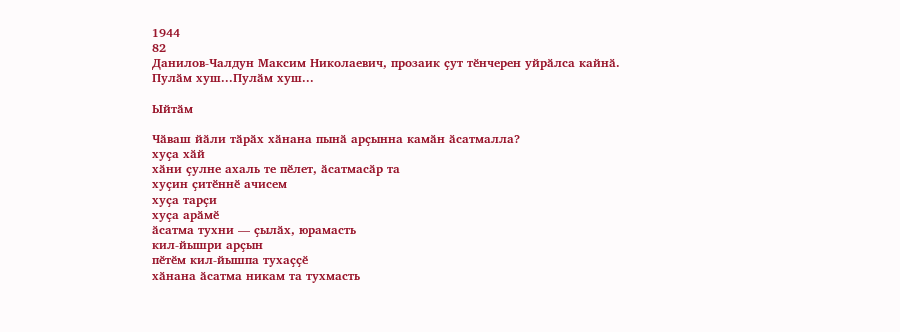1944
82
Данилов-Чалдун Максим Николаевич, прозаик ҫут тӗнчерен уйрӑлса кайнӑ.
Пулӑм хуш...Пулӑм хуш...

Ыйтӑм

Чӑваш йӑли тӑрӑх хӑнана пынӑ арҫынна камӑн ӑсатмалла?
хуҫа хӑй
хӑни ҫулне ахаль те пӗлет, ӑсатмасӑр та
хуҫин ҫитӗннӗ ачисем
хуҫа тарҫи
хуҫа арӑмӗ
ӑсатма тухни — ҫылӑх, юрамасть
кил-йышри арҫын
пӗтӗм кил-йышпа тухаҫҫӗ
хӑнана ӑсатма никам та тухмасть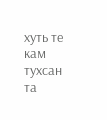хуть те кам тухсан та